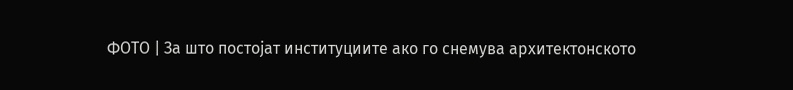ФОТО | За што постојат институциите ако го снемува архитектонското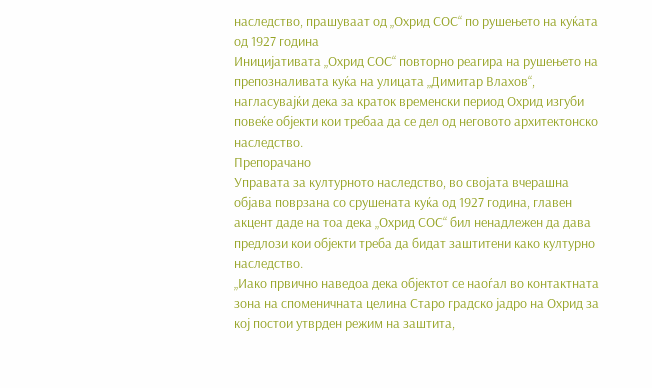наследство, прашуваат од „Охрид СОС“ по рушењето на куќата од 1927 година
Иницијативата „Охрид СОС“ повторно реагира на рушењето на препозналивата куќа на улицата „Димитар Влахов“, нагласувајќи дека за краток временски период Охрид изгуби повеќе објекти кои требаа да се дел од неговото архитектонско наследство.
Препорачано
Управата за културното наследство, во својата вчерашна објава поврзана со срушената куќа од 1927 година, главен акцент даде на тоа дека „Охрид СОС“ бил ненадлежен да дава предлози кои објекти треба да бидат заштитени како културно наследство.
„Иако првично наведоа дека објектот се наоѓал во контактната зона на споменичната целина Старо градско јадро на Охрид за кој постои утврден режим на заштита,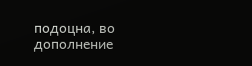подоцна, во дополнение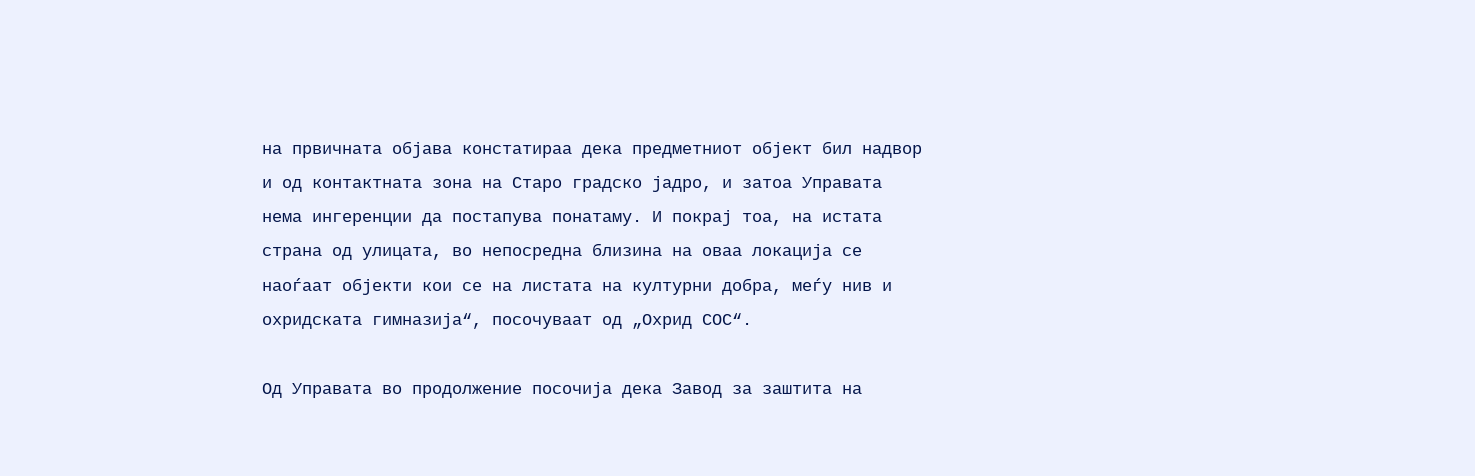на првичната објава констатираа дека предметниот објект бил надвор и од контактната зона на Старо градско јадро, и затоа Управата нема ингеренции да постапува понатаму. И покрај тоа, на истата страна од улицата, во непосредна близина на оваа локација се наоѓаат објекти кои се на листата на културни добра, меѓу нив и охридската гимназија“, посочуваат од „Охрид СОС“.

Од Управата во продолжение посочија дека Завод за заштита на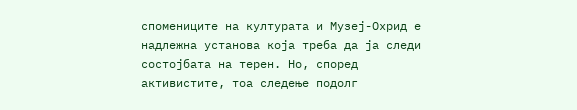спомениците на културата и Музеј-Охрид е надлежна установа која треба да ја следи состојбата на терен. Но, според активистите, тоа следење подолг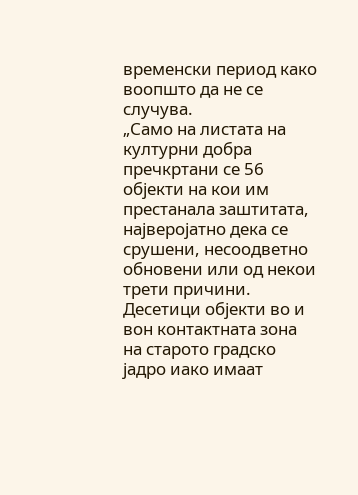временски период како воопшто да не се случува.
„Само на листата на културни добра пречкртани се 56 објекти на кои им престанала заштитата, најверојатно дека се срушени, несоодветно обновени или од некои трети причини. Десетици објекти во и вон контактната зона на старото градско јадро иако имаат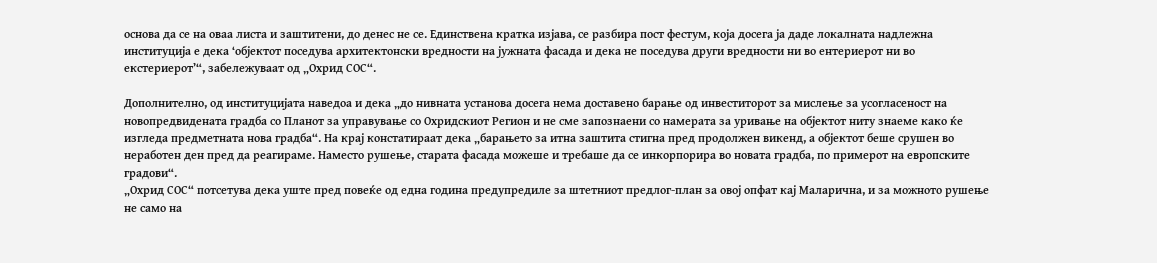основа да се на оваа листа и заштитени, до денес не се. Единствена кратка изјава, се разбира пост фестум, која досега ја даде локалната надлежна институција е дека ‘објектот поседува архитектонски вредности на јужната фасада и дека не поседува други вредности ни во ентериерот ни во екстериерот’“, забележуваат од „Охрид СОС“.

Дополнително, од институцијата наведоа и дека „до нивната установа досега нема доставено барање од инвеститорот за мислење за усогласеност на новопредвидената градба со Планот за управување со Охридскиот Регион и не сме запознаени со намерата за уривање на објектот ниту знаеме како ќе изгледа предметната нова градба“. На крај констатираат дека „барањето за итна заштита стигна пред продолжен викенд, а објектот беше срушен во неработен ден пред да реагираме. Наместо рушење, старата фасада можеше и требаше да се инкорпорира во новата градба, по примерот на европските градови“.
„Охрид СОС“ потсетува дека уште пред повеќе од една година предупредиле за штетниот предлог-план за овој опфат кај Маларична, и за можното рушење не само на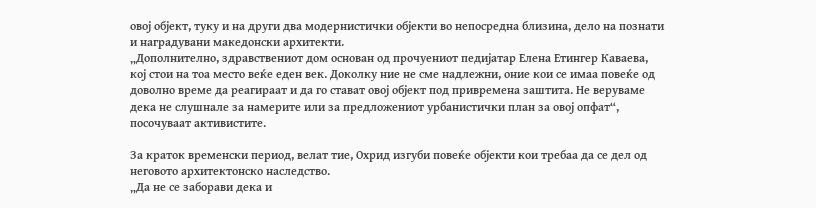овој објект, туку и на други два модернистички објекти во непосредна близина, дело на познати и наградувани македонски архитекти.
„Дополнително, здравствениот дом основан од прочуениот педијатар Елена Етингер Каваева, кој стои на тоа место веќе еден век. Доколку ние не сме надлежни, оние кои се имаа повеќе од доволно време да реагираат и да го стават овој објект под привремена заштита. Не веруваме дека не слушнале за намерите или за предложениот урбанистички план за овој опфат“, посочуваат активистите.

За краток временски период, велат тие, Охрид изгуби повеќе објекти кои требаа да се дел од неговото архитектонско наследство.
„Да не се заборави дека и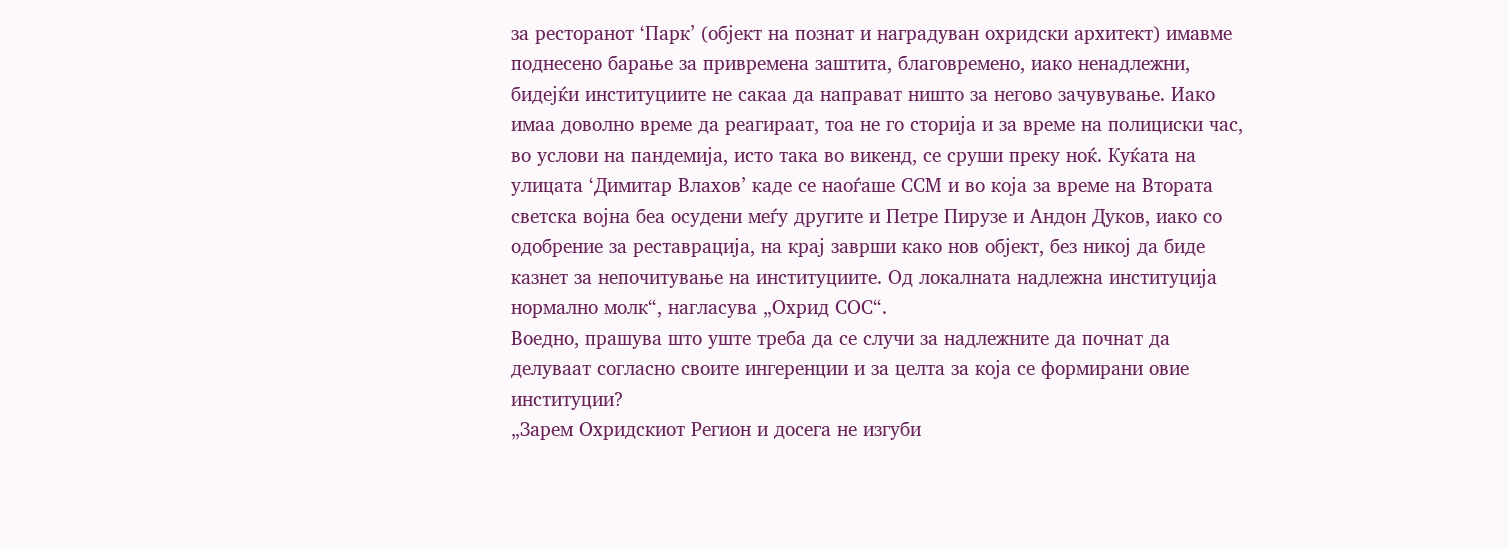за ресторанот ‘Парк’ (објект на познат и наградуван охридски архитект) имавме поднесено барање за привремена заштита, благовремено, иако ненадлежни, бидејќи институциите не сакаа да направат ништо за негово зачувување. Иако имаа доволно време да реагираат, тоа не го сторија и за време на полициски час, во услови на пандемија, исто така во викенд, се сруши преку ноќ. Куќата на улицата ‘Димитар Влахов’ каде се наоѓаше ССМ и во која за време на Втората светска војна беа осудени меѓу другите и Петре Пирузе и Андон Дуков, иако со одобрение за реставрација, на крај заврши како нов објект, без никој да биде казнет за непочитување на институциите. Од локалната надлежна институција нормално молк“, нагласува „Охрид СОС“.
Воедно, прашува што уште треба да се случи за надлежните да почнат да делуваат согласно своите ингеренции и за целта за која се формирани овие институции?
„Зарем Охридскиот Регион и досега не изгуби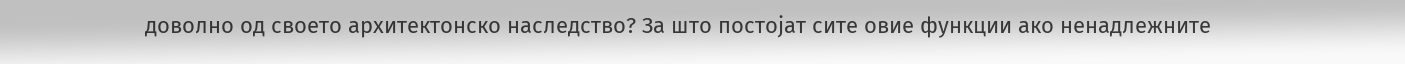доволно од своето архитектонско наследство? За што постојат сите овие функции ако ненадлежните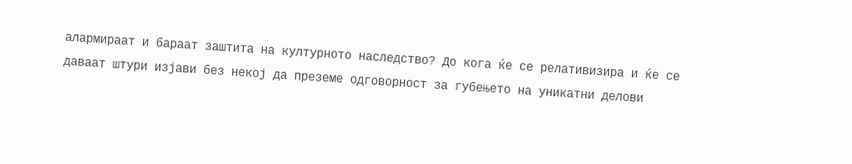алармираат и бараат заштита на културното наследство? До кога ќе се релативизира и ќе се даваат штури изјави без некој да преземе одговорност за губењето на уникатни делови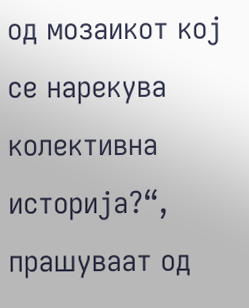од мозаикот кој се нарекува колективна историја?“, прашуваат од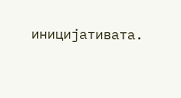иницијативата.